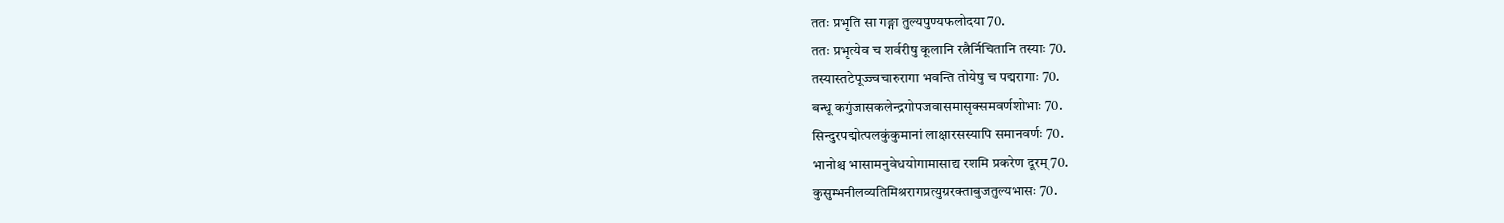ततः प्रभृति सा गङ्गा तुल्यपुण्यफलोदया 70.
ततः प्रभृत्येव च शर्वरीषु कूलानि रत्नैर्निचितानि तस्याः 70.
तस्यास्तटेपूज्ज्वचारुरागा भवन्ति तोयेषु च पद्मरागाः 70.
बन्धू कगुंजासकलेन्द्रगोपजवासमासृक्समवर्णशोभाः 70.
सिन्दुरपद्मोत्पलकुंकुमानां लाक्षारसस्यापि समानवर्णः 70.
भानोश्च भासामनुवेधयोगामासाद्य रशमि प्रकरेण दूरम् 70.
कुसुम्भनीलव्यतिमिश्ररागप्रत्युग्ररक्ताबुजतुल्यभासः 70.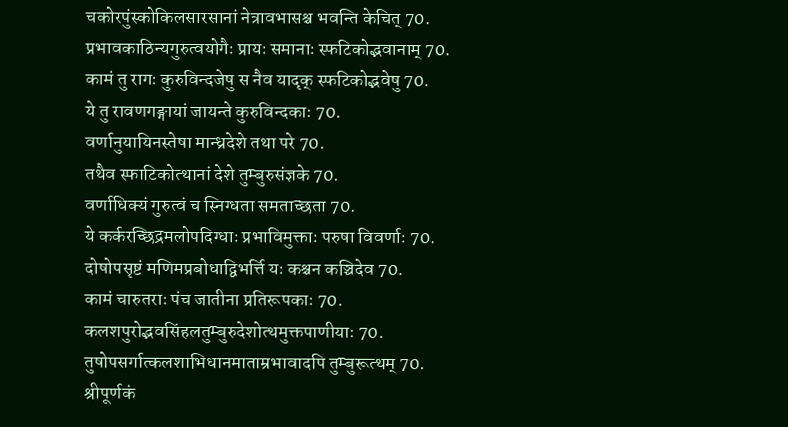चकोरपुंस्कोकिलसारसानां नेत्रावभासश्च भवन्ति केचित् 70.
प्रभावकाठिन्यगुरुत्वयोगैः प्रायः समानाः स्फटिकोद्भवानाम् 70.
कामं तु रागः कुरुविन्दजेषु स नैव यादृक् स्फटिकोद्भवेषु 70.
ये तु रावणगङ्गायां जायन्ते कुरुविन्दकाः 70.
वर्णानुयायिनस्तेषा मान्ध्रदेशे तथा परे 70.
तथैव स्फाटिकोत्थानां देशे तुम्बुरुसंज्ञके 70.
वर्णाधिक्यं गुरुत्वं च स्निग्धता समताच्छता 70.
ये कर्करच्छिद्रमलोपदिग्धाः प्रभाविमुक्ताः परुषा विवर्णाः 70.
दोषोपसृष्टं मणिमप्रबोधाद्विभर्त्ति यः कश्चन कञ्चिदेव 70.
कामं चारुतराः पंच जातीना प्रतिरूपकाः 70.
कलशपुरोद्भवसिंहलतुम्बुरुदेशोत्थमुक्तपाणीयाः 70.
तुषोपसर्गात्कलशाभिधानमाताम्रभावादपि तुम्बुरूत्थम् 70.
श्रीपूर्णकं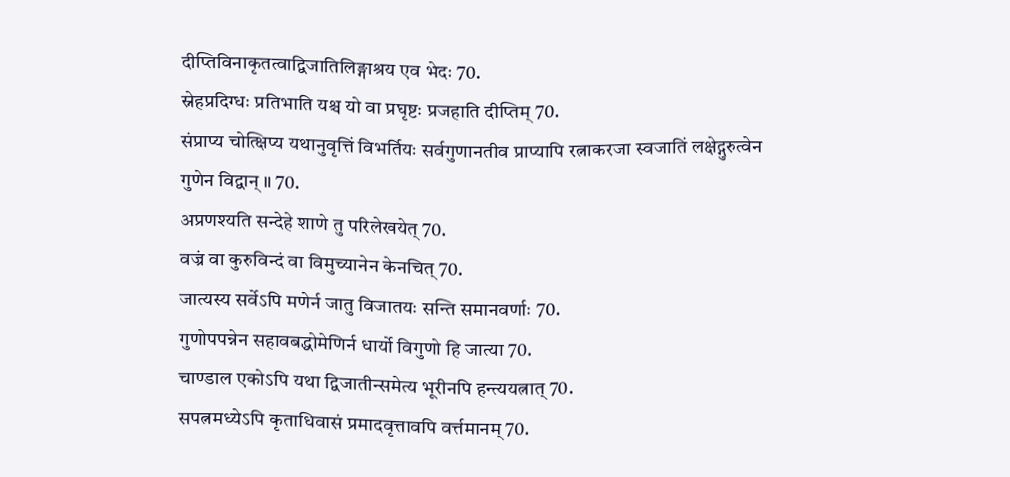दीप्तिविनाकृतत्वाद्विजातिलिङ्गाश्रय एव भेदः 70.
स्नेहप्रदिग्धः प्रतिभाति यश्च यो वा प्रघृष्टः प्रजहाति दीप्तिम् 70.
संप्राप्य चोत्क्षिप्य यथानुवृत्तिं विभर्तियः सर्वगुणानतीव प्राप्यापि रत्नाकरजा स्वजातिं लक्षेद्गुरुत्वेन गुणेन विद्वान् ॥ 70.
अप्रणश्यति सन्देहे शाणे तु परिलेखयेत् 70.
वज्रं वा कुरुविन्दं वा विमुच्यानेन केनचित् 70.
जात्यस्य सर्वेऽपि मणेर्न जातु विजातयः सन्ति समानवर्णाः 70.
गुणोपपन्नेन सहावबद्धोमेणिर्न धार्यो विगुणो हि जात्या 70.
चाण्डाल एकोऽपि यथा द्विजातीन्समेत्य भूरीनपि हन्त्ययत्नात् 70.
सपत्नमध्येऽपि कृताधिवासं प्रमादवृत्तावपि वर्त्तमानम् 70.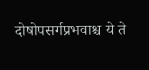दोषोपसर्गप्रभवाश्च ये ते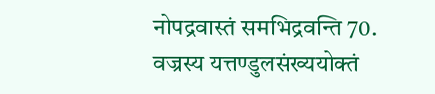नोपद्रवास्तं समभिद्रवन्ति 70.
वज्रस्य यत्तण्डुलसंख्ययोक्तं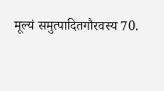मूल्यं समुत्पादितगौरवस्य 70.